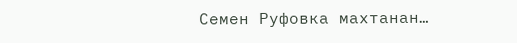Семен Руфовка махтанан…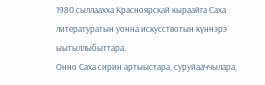1980 сыллаахха Красноярскай кыраайга Саха литературатын уонна искусствотын күннэрэ ыытыллыбыттара.
Онно Саха сирин артыыстара, суруйааччылара,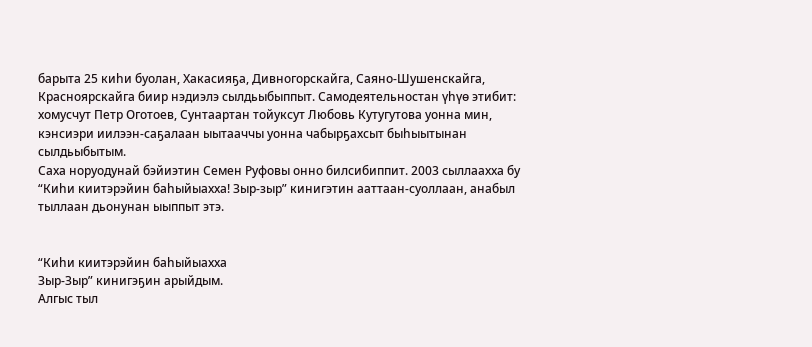барыта 25 киһи буолан, Хакасияҕа, Дивногорскайга, Саяно-Шушенскайга, Красноярскайга биир нэдиэлэ сылдьыбыппыт. Самодеятельностан үһүө этибит: хомусчут Петр Оготоев, Сунтаартан тойуксут Любовь Кутугутова уонна мин, кэнсиэри иилээн-саҕалаан ыытааччы уонна чабырҕахсыт быһыытынан сылдьыбытым.
Саха норуодунай бэйиэтин Семен Руфовы онно билсибиппит. 2003 сыллаахха бу “Киһи киитэрэйин баһыйыахха! Зыр-зыр” кинигэтин ааттаан-суоллаан, анабыл тыллаан дьонунан ыыппыт этэ.


“Киһи киитэрэйин баһыйыахха
Зыр-Зыр” кинигэҕин арыйдым.
Алгыс тыл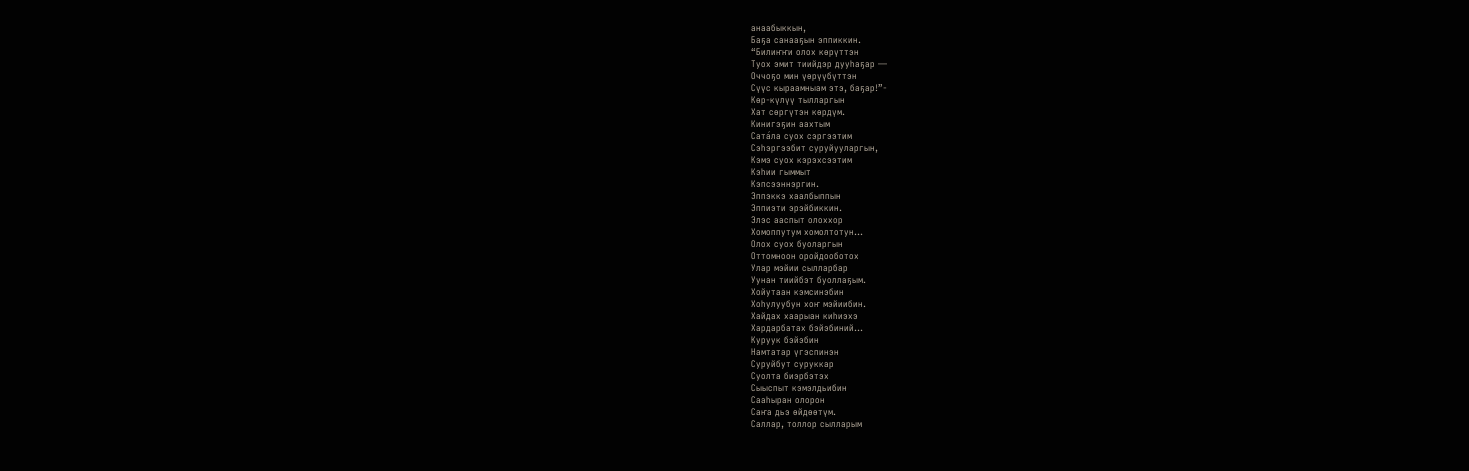анаабыккын,
Баҕа санааҕын эппиккин.
“Билиҥҥи олох көрүттэн
Туох эмит тиийдэр дууһаҕар —
Оччоҕо мин үөрүүбүттэн
Сүүс кыраамныам этэ, баҕар!”-
Көр-күлүү тылларгын
Хат сөргүтэн көрдүм.
Кинигэҕин аахтым
Сата́ла суох сэргээтим
Сэһэргээбит суруйууларгын,
Кэмэ суох кэрэхсээтим
Кэһии гыммыт
Кэпсээннэргин.
Эппэккэ хаалбыппын
Эппиэти эрэйбиккин.
Элэс ааспыт олоххор
Хомоппутум хомолтотун…
Олох суох буоларгын
Оттомноон оройдооботох
Улар мэйии сылларбар
Уунан тиийбэт буоллаҕым.
Хойутаан кэмсинэбин
Хоһулуубун хоҥ мэйиибин.
Хайдах хаарыан киһиэхэ
Хардарбатах бэйэбиний…
Куруук бэйэбин
Намтатар үгэспинэн
Суруйбут суруккар
Суолта биэрбэтэх
Сыыспыт кэмэлдьибин
Сааһыран олорон
Саҥа дьэ өйдөөтүм.
Саллар, толлор сылларым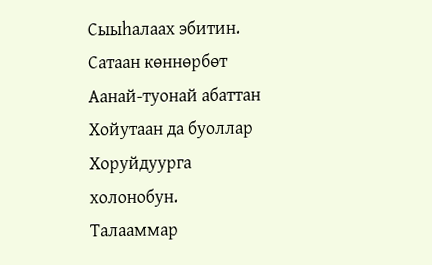Сыыһалаах эбитин.
Сатаан көннөрбөт
Аанай-туонай абаттан
Хойутаан да буоллар
Хоруйдуурга холонобун.
Талааммар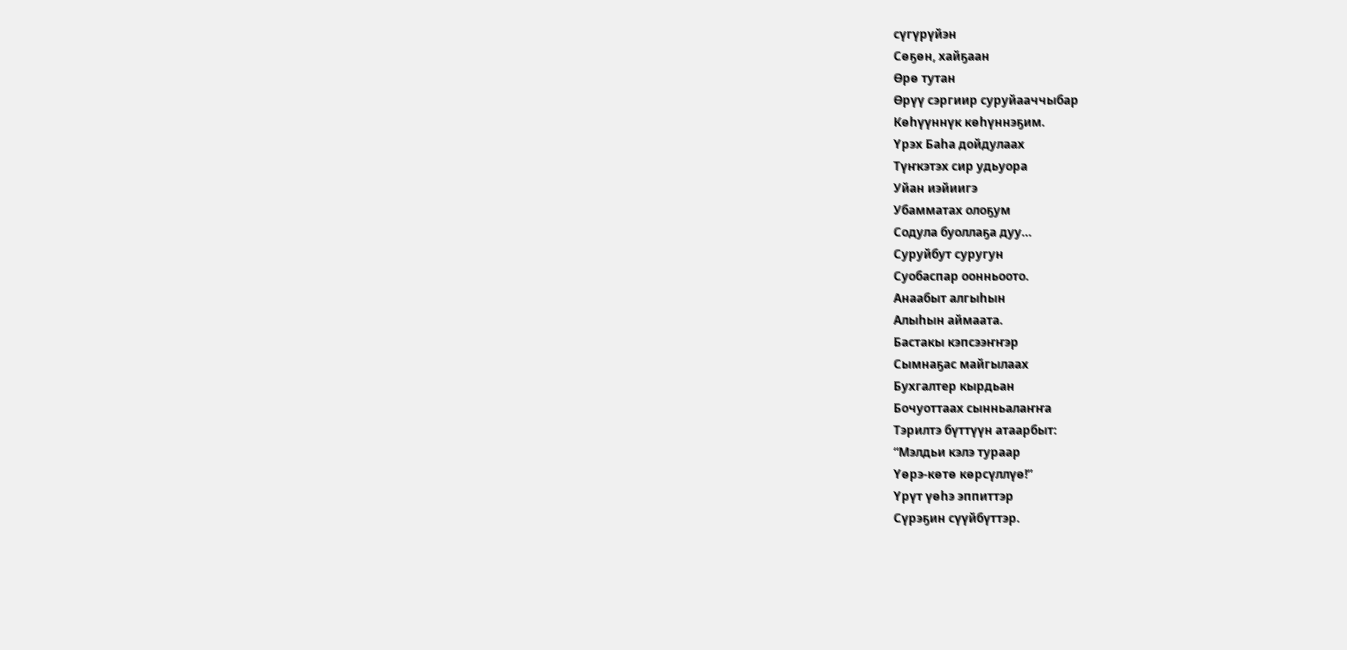сүгүрүйэн
Сөҕөн, хайҕаан
Өрө тутан
Өрүү сэргиир суруйааччыбар
Көһүүннүк көһүннэҕим.
Үрэх Баһа дойдулаах
Түҥкэтэх сир удьуора
Уйан иэйиигэ
Убамматах олоҕум
Содула буоллаҕа дуу…
Суруйбут суругун
Суобаспар оонньоото.
Анаабыт алгыһын
Алыһын аймаата.
Бастакы кэпсээҥҥэр
Сымнаҕас майгылаах
Бухгалтер кырдьан
Бочуоттаах сынньалаҥҥа
Тэрилтэ бүттүүн атаарбыт:
“Мэлдьи кэлэ тураар
Үөрэ-көтө көрсүллүө!”
Үрүт үөһэ эппиттэр
Сүрэҕин сүүйбүттэр.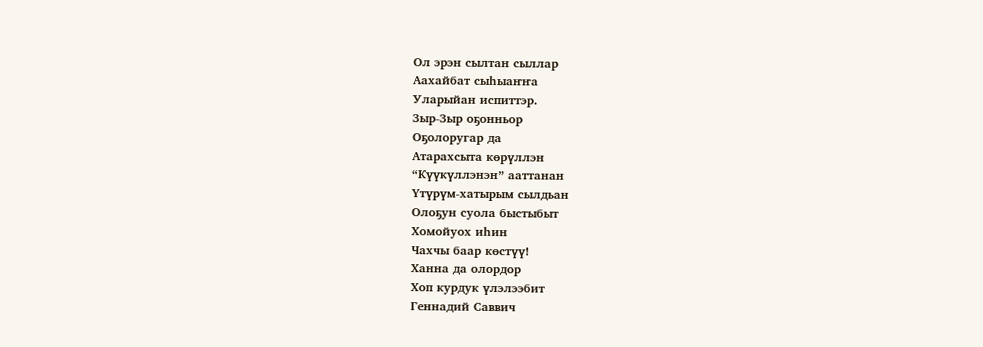Ол эрэн сылтан сыллар
Аахайбат сыһыаҥҥа
Уларыйан испиттэр.
Зыр-Зыр оҕонньор
Оҕолоругар да
Атарахсыта көрүллэн
“Күүкүллэнэн” ааттанан
Үтүрүм-хатырым сылдьан
Олоҕун суола быстыбыт
Хомойуох иһин
Чахчы баар көстүү!
Ханна да олордор
Хоп курдук үлэлээбит
Геннадий Саввич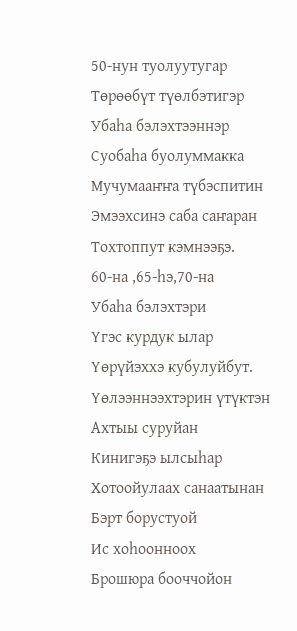50-нун туолуутугар
Төрөөбүт түөлбэтигэр
Убаһа бэлэхтээннэр
Суобаһа буолуммакка
Мучумааҥҥа түбэспитин
Эмээхсинэ саба саҥаран
Тохтоппут кэмнээҕэ.
60-на ,65-һэ,70-на
Убаһа бэлэхтэри
Үгэс курдук ылар
Үөрүйэххэ кубулуйбут.
Үөлээннээхтэрин үтүктэн
Ахтыы суруйан
Кинигэҕэ ылсыһар
Хотоойулаах санаатынан
Бэрт борустуой
Ис хоһоонноох
Брошюра бооччойон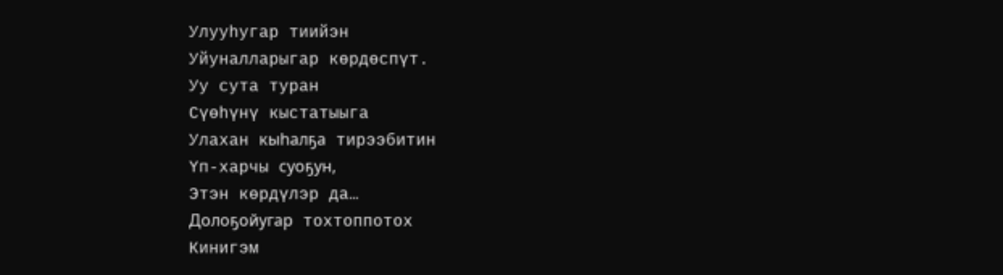Улууһугар тиийэн
Уйуналларыгар көрдөспүт.
Уу сута туран
Сүөһүнү кыстатыыга
Улахан кыһалҕа тирээбитин
Үп-харчы суоҕун,
Этэн көрдүлэр да…
Долоҕойугар тохтоппотох
Кинигэм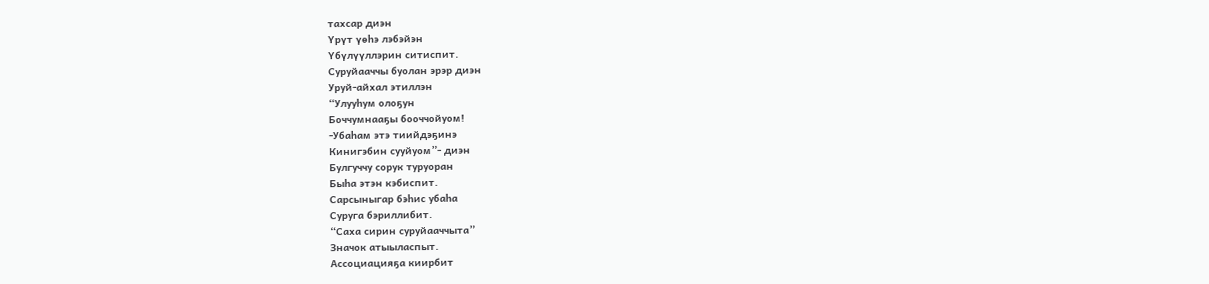тахсар диэн
Үрүт үөһэ лэбэйэн
Үбүлүүллэрин ситиспит.
Суруйааччы буолан эрэр диэн
Уруй-айхал этиллэн
“Улууһум олоҕун
Боччумнааҕы бооччойуом!
-Убаһам этэ тиийдэҕинэ
Кинигэбин сууйуом”- диэн
Булгуччу сорук туруоран
Быһа этэн кэбиспит.
Сарсыныгар бэһис убаһа
Суруга бэриллибит.
“Саха сирин суруйааччыта”
Значок атыыласпыт.
Ассоциацияҕа киирбит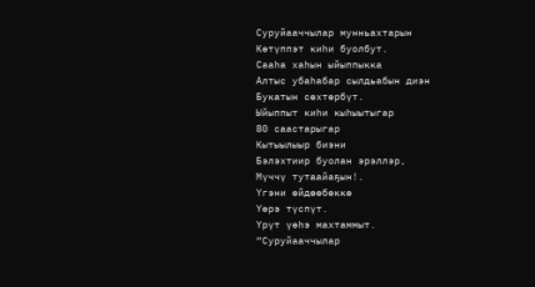Суруйааччылар мунньахтарын
Көтүппэт киһи буолбут.
Сааһа хаһын ыйыппыкка
Алтыс убаһабар сылдьабын диэн
Букатын сөхтөрбүт.
Ыйыппыт киһи кыһыытыгар
80 саастарыгар
Кытыылыыр биэни
Бэлэхтиир буолан эрэллэр,
Мүччү тутаайаҕын!.
Үгэни өйдөөбөккө
Үөрэ түспүт.
Үрүт үөһэ махтаммыт.
“Суруйааччылар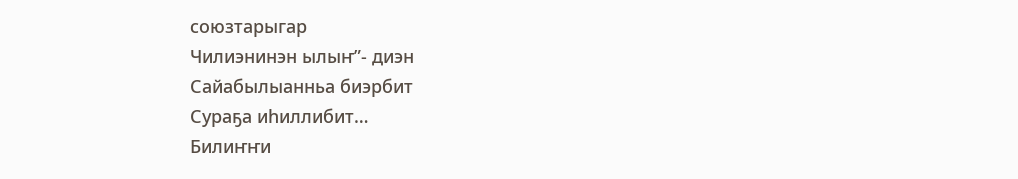союзтарыгар
Чилиэнинэн ылыҥ”- диэн
Сайабылыанньа биэрбит
Сураҕа иһиллибит…
Билиҥҥи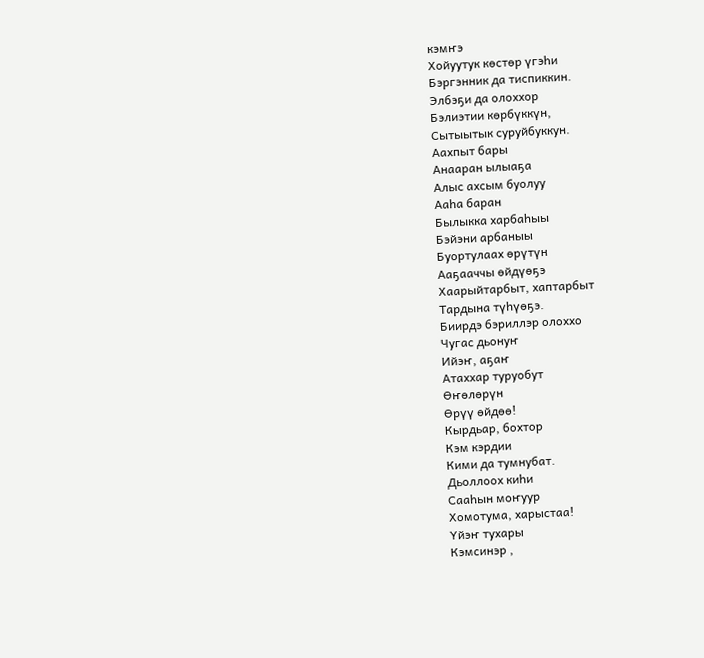кэмҥэ
Хойуутук көстөр үгэһи
Бэргэнник да тиспиккин.
Элбэҕи да олоххор
Бэлиэтии көрбүккүн,
Сытыытык суруйбуккун.
Аахпыт бары
Анааран ылыаҕа
Алыс ахсым буолуу
Ааһа баран
Былыкка харбаһыы
Бэйэни арбаныы
Буортулаах өрүтүн
Ааҕааччы өйдүөҕэ
Хаарыйтарбыт, хаптарбыт
Тардына түһүөҕэ.
Биирдэ бэриллэр олоххо
Чугас дьонуҥ
Ийэҥ, аҕаҥ
Атаххар туруобут
Өҥөлөрүн
Өрүү өйдөө!
Кырдьар, бохтор
Кэм кэрдии
Кими да тумнубат.
Дьоллоох киһи
Сааһын моҥуур
Хомотума, харыстаа!
Үйэҥ тухары
Кэмсинэр ,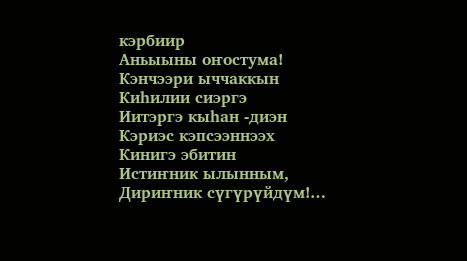кэрбиир
Аньыыны оҥостума!
Кэнчээри ыччаккын
Киһилии сиэргэ
Иитэргэ кыһан -диэн
Кэриэс кэпсээннээх
Кинигэ эбитин
Истиҥник ылынным,
Дириҥник сүгүрүйдүм!…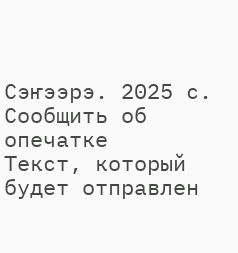Сэҥээрэ. 2025 с.
Сообщить об опечатке
Текст, который будет отправлен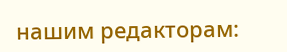нашим редакторам: